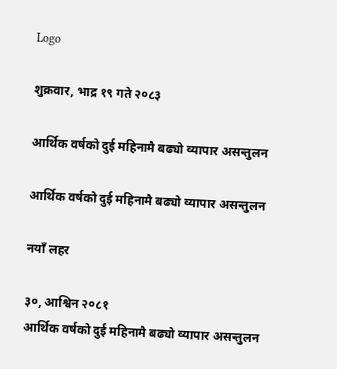Logo

शुक्रवार, भाद्र १९ गते २०८३

आर्थिक वर्षको दुई महिनामै बढ्यो व्यापार असन्तुलन

आर्थिक वर्षको दुई महिनामै बढ्यो व्यापार असन्तुलन

नयाँ लहर

३०, आश्विन २०८१
आर्थिक वर्षको दुई महिनामै बढ्यो व्यापार असन्तुलन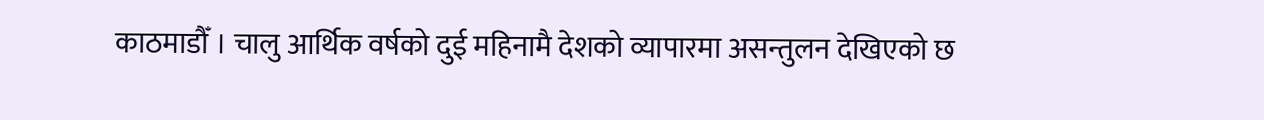काठमाडौँ । चालु आर्थिक वर्षको दुई महिनामै देशको व्यापारमा असन्तुलन देखिएको छ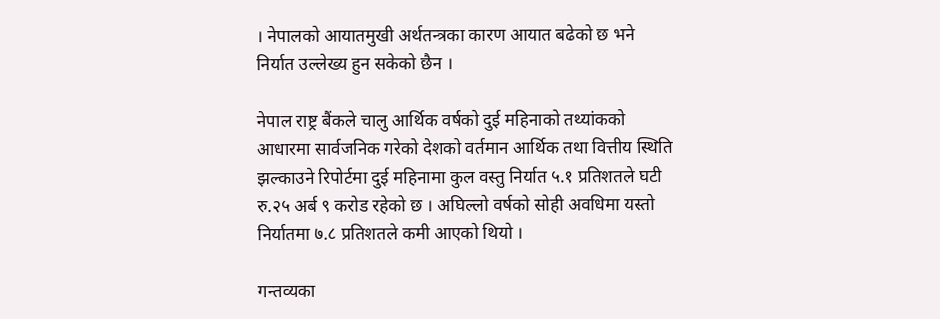। नेपालको आयातमुखी अर्थतन्त्रका कारण आयात बढेको छ भने निर्यात उल्लेख्य हुन सकेको छैन ।

नेपाल राष्ट्र बैंकले चालु आर्थिक वर्षको दुई महिनाको तथ्यांकको आधारमा सार्वजनिक गरेको देशको वर्तमान आर्थिक तथा वित्तीय स्थिति झल्काउने रिपोर्टमा दुई महिनामा कुल वस्तु निर्यात ५.१ प्रतिशतले घटी रु.२५ अर्ब ९ करोड रहेको छ । अघिल्लो वर्षको सोही अवधिमा यस्तो निर्यातमा ७.८ प्रतिशतले कमी आएको थियो ।

गन्तव्यका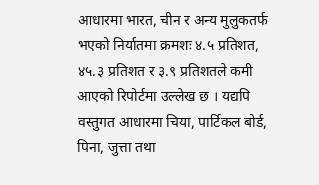आधारमा भारत, चीन र अन्य मुलुकतर्फ भएको निर्यातमा क्रमशः ४.५ प्रतिशत, ४५.३ प्रतिशत र ३.९ प्रतिशतले कमी आएको रिपोर्टमा उल्लेख छ । यद्यपि वस्तुगत आधारमा चिया, पार्टिकल बोर्ड, पिना, जुत्ता तथा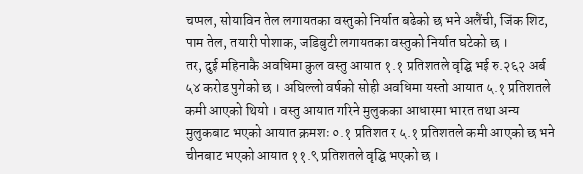चप्पल, सोयाविन तेल लगायतका वस्तुको निर्यात बढेको छ भने अलैंची, जिंक शिट, पाम तेल, तयारी पोशाक, जडिबुटी लगायतका वस्तुको निर्यात घटेको छ ।
तर, दुई महिनाकै अवधिमा कुल वस्तु आयात १.१ प्रतिशतले वृद्घि भई रु.२६२ अर्ब ५४ करोड पुगेको छ । अघिल्लो वर्षको सोही अवधिमा यस्तो आयात ५.१ प्रतिशतले कमी आएको थियो । वस्तु आयात गरिने मुलुकका आधारमा भारत तथा अन्य मुलुकबाट भएको आयात क्रमशः ०.१ प्रतिशत र ५.१ प्रतिशतले कमी आएको छ भने चीनबाट भएको आयात ११.९ प्रतिशतले वृद्घि भएको छ ।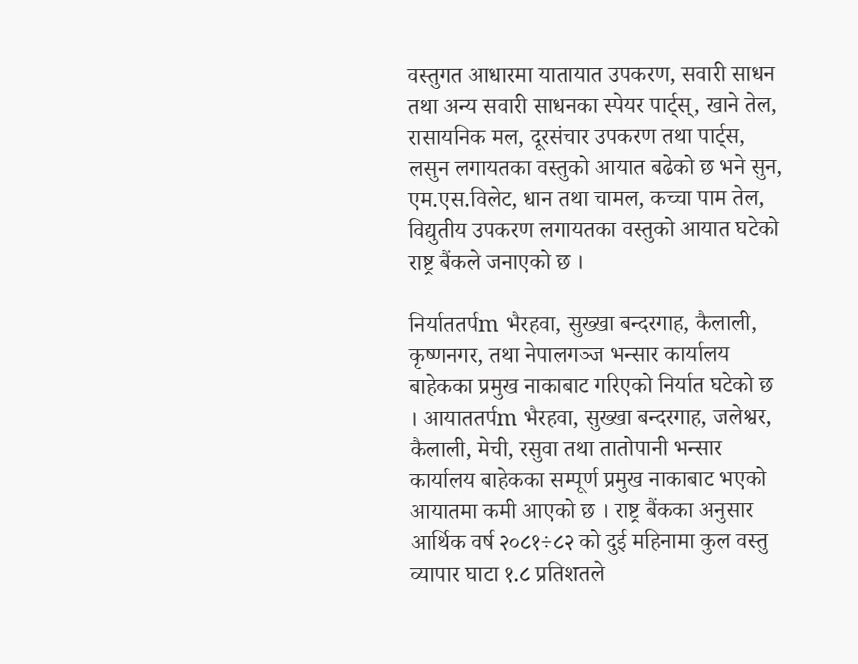वस्तुगत आधारमा यातायात उपकरण, सवारी साधन तथा अन्य सवारी साधनका स्पेयर पार्ट्स्, खाने तेल, रासायनिक मल, दूरसंचार उपकरण तथा पार्ट्स, लसुन लगायतका वस्तुको आयात बढेको छ भने सुन, एम.एस.विलेट, धान तथा चामल, कच्चा पाम तेल, विद्युतीय उपकरण लगायतका वस्तुको आयात घटेको राष्ट्र बैंकले जनाएको छ ।

निर्याततर्पm भैरहवा, सुख्खा बन्दरगाह, कैलाली, कृष्णनगर, तथा नेपालगञ्ज भन्सार कार्यालय बाहेकका प्रमुख नाकाबाट गरिएको निर्यात घटेको छ । आयाततर्पm भैरहवा, सुख्खा बन्दरगाह, जलेश्वर, कैलाली, मेची, रसुवा तथा तातोपानी भन्सार कार्यालय बाहेकका सम्पूर्ण प्रमुख नाकाबाट भएको आयातमा कमी आएको छ । राष्ट्र बैंकका अनुसार आर्थिक वर्ष २०८१÷८२ को दुई महिनामा कुल वस्तु व्यापार घाटा १.८ प्रतिशतले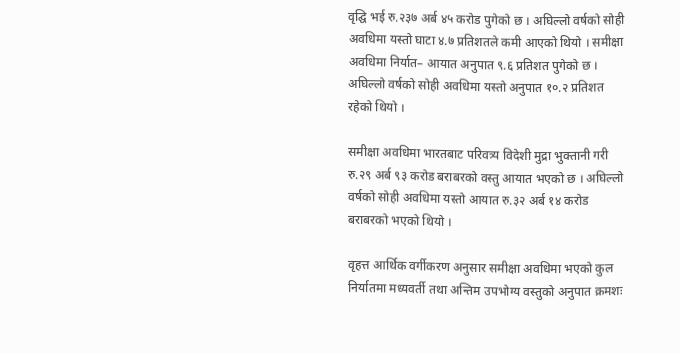वृद्घि भई रु.२३७ अर्ब ४५ करोड पुगेको छ । अघिल्लो वर्षको सोही अवधिमा यस्तो घाटा ४.७ प्रतिशतले कमी आएको थियो । समीक्षा अवधिमा निर्यात– आयात अनुपात ९.६ प्रतिशत पुगेको छ । अघिल्लो वर्षको सोही अवधिमा यस्तो अनुपात १०.२ प्रतिशत रहेको थियो ।

समीक्षा अवधिमा भारतबाट परिवत्र्य विदेशी मुद्रा भुक्तानी गरी रु.२९ अर्ब ९३ करोड बराबरको वस्तु आयात भएको छ । अघिल्लो वर्षको सोही अवधिमा यस्तो आयात रु.३२ अर्ब १४ करोड बराबरको भएको थियो ।

वृहत्त आर्थिक वर्गीकरण अनुसार समीक्षा अवधिमा भएको कुल निर्यातमा मध्यवर्ती तथा अन्तिम उपभोग्य वस्तुको अनुपात क्रमशः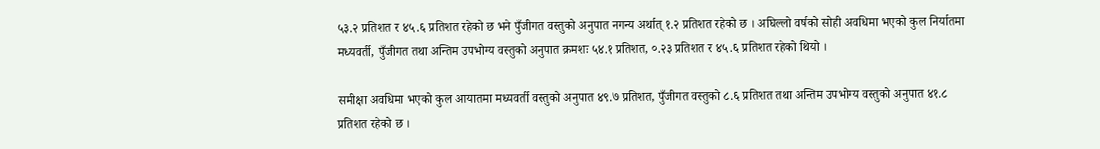५३.२ प्रतिशत र ४५.६ प्रतिशत रहेको छ भने पुँजीगत वस्तुको अनुपात नगन्य अर्थात् १.२ प्रतिशत रहेको छ । अघिल्लो वर्षको सोही अवधिमा भएको कुल निर्यातमा मध्यवर्ती, पुँजीगत तथा अन्तिम उपभोग्य वस्तुको अनुपात क्रमशः ५४.१ प्रतिशत, ०.२३ प्रतिशत र ४५.६ प्रतिशत रहेको थियो ।

समीक्षा अवधिमा भएको कुल आयातमा मध्यवर्ती वस्तुको अनुपात ४९.७ प्रतिशत, पुँजीगत वस्तुको ८.६ प्रतिशत तथा अन्तिम उपभोग्य वस्तुको अनुपात ४१.८ प्रतिशत रहेको छ ।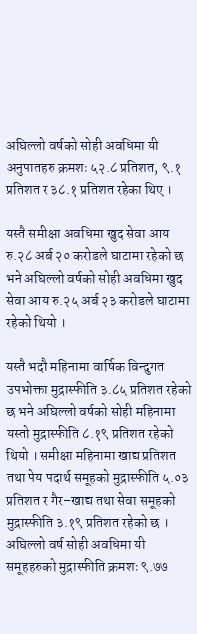अघिल्लो वर्षको सोही अवधिमा यी अनुपातहरु क्रमशः ५२.८ प्रतिशत, ९.१ प्रतिशत र ३८.१ प्रतिशत रहेका थिए ।

यस्तै समीक्षा अवधिमा खुद सेवा आय रु.२८ अर्ब २० करोडले घाटामा रहेको छ भने अघिल्लो वर्षको सोही अवधिमा खुद सेवा आय रु.२५ अर्ब २३ करोडले घाटामा रहेको थियो ।

यस्तै भदौ महिनामा वार्षिक विन्दुगत उपभोक्ता मुद्रास्फीति ३.८५ प्रतिशत रहेको छ भने अघिल्लो वर्षको सोही महिनामा यस्तो मुद्रास्फीति ८.१९ प्रतिशत रहेको थियो । समीक्षा महिनामा खाद्य प्रतिशत तथा पेय पदार्थ समूहको मुद्रास्फीति ५.०३ प्रतिशत र गैर–खाद्य तथा सेवा समूहको मुद्रास्फीति ३.१९ प्रतिशत रहेको छ । अघिल्लो वर्ष सोही अवधिमा यी समूहहरुको मुद्रास्फीति क्रमशः ९.७७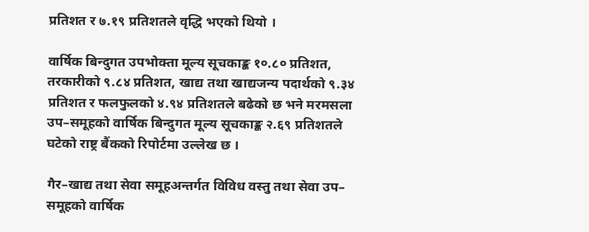प्रतिशत र ७.१९ प्रतिशतले वृद्धि भएको थियो ।

वार्षिक बिन्दुगत उपभोक्ता मूल्य सूचकाङ्क १०.८० प्रतिशत, तरकारीको ९.८४ प्रतिशत, खाद्य तथा खाद्यजन्य पदार्थको ९.३४ प्रतिशत र फलफुलको ४.९४ प्रतिशतले बढेको छ भने मरमसला उप–समूहको वार्षिक बिन्दुगत मूल्य सूचकाङ्क २.६९ प्रतिशतले घटेको राष्ट्र बैंकको रिपोर्टमा उल्लेख छ ।

गैर–खाद्य तथा सेवा समूहअन्तर्गत विविध वस्तु तथा सेवा उप– समूहको वार्षिक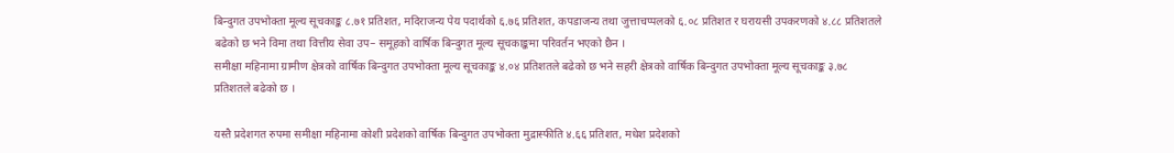बिन्दुगत उपभोक्ता मूल्य सूचकाङ्क ८.७१ प्रतिशत, मदिराजन्य पेय पदार्थको ६.७६ प्रतिशत, कपडाजन्य तथा जुत्ताचप्पलको ६.०८ प्रतिशत र घरायसी उपकरणको ४.८८ प्रतिशतले बढेको छ भने विमा तथा वित्तीय सेवा उप– समूहको वार्षिक बिन्दुगत मूल्य सूचकाङ्कमा परिवर्तन भएको छैन ।
समीक्षा महिनामा ग्रामीण क्षेत्रको वार्षिक बिन्दुगत उपभोक्ता मूल्य सूचकाङ्क ४.०४ प्रतिशतले बढेको छ भने सहरी क्षेत्रको वार्षिक बिन्दुगत उपभोक्ता मूल्य सूचकाङ्क ३.७८ प्रतिशतले बढेको छ ।

यस्तै प्रदेशगत रुपमा समीक्षा महिनामा कोशी प्रदेशको वार्षिक बिन्दुगत उपभोक्ता मुद्रास्फीति ४.६६ प्रतिशत, मधेश प्रदेशको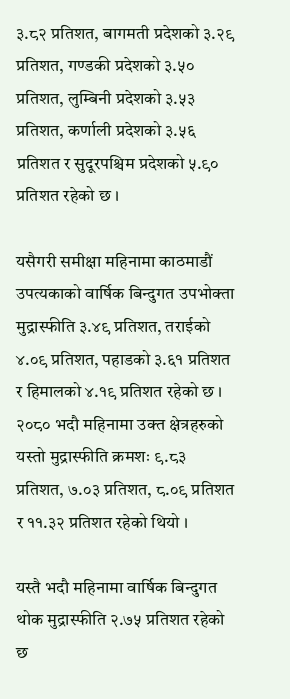३.८२ प्रतिशत, बागमती प्रदेशको ३.२९ प्रतिशत, गण्डकी प्रदेशको ३.५० प्रतिशत, लुम्बिनी प्रदेशको ३.५३ प्रतिशत, कर्णाली प्रदेशको ३.५६ प्रतिशत र सुदूरपश्चिम प्रदेशको ५.९० प्रतिशत रहेको छ ।

यसैगरी समीक्षा महिनामा काठमाडौं उपत्यकाको वार्षिक बिन्दुगत उपभोक्ता मुद्रास्फीति ३.४९ प्रतिशत, तराईको ४.०९ प्रतिशत, पहाडको ३.६१ प्रतिशत र हिमालको ४.१९ प्रतिशत रहेको छ । २०८० भदौ महिनामा उक्त क्षेत्रहरुको यस्तो मुद्रास्फीति क्रमशः ९.८३ प्रतिशत, ७.०३ प्रतिशत, ८.०९ प्रतिशत र ११.३२ प्रतिशत रहेको थियो ।

यस्तै भदौ महिनामा वार्षिक बिन्दुगत थोक मुद्रास्फीति २.७५ प्रतिशत रहेको छ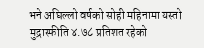भने अघिल्लो वर्षको सोही महिनामा यस्तो मुद्रास्फीति ४.७८ प्रतिशत रहेको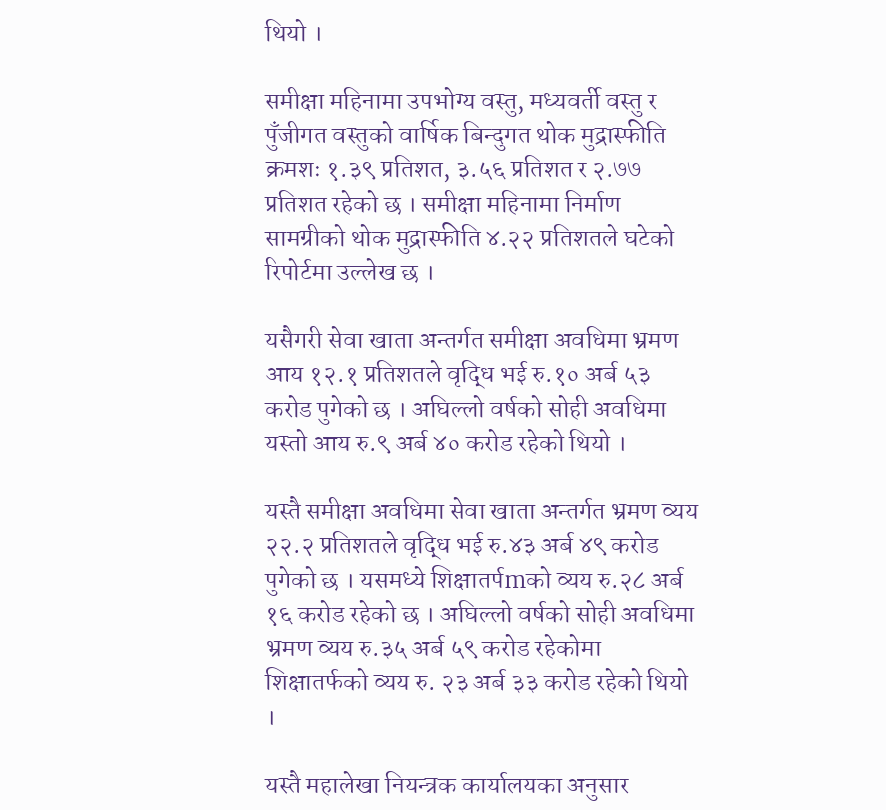थियो ।

समीक्षा महिनामा उपभोग्य वस्तु, मध्यवर्ती वस्तु र पुँजीगत वस्तुको वार्षिक बिन्दुगत थोक मुद्रास्फीति क्रमशः १.३९ प्रतिशत, ३.५६ प्रतिशत र २.७७ प्रतिशत रहेको छ । समीक्षा महिनामा निर्माण सामग्रीको थोक मुद्रास्फीति ४.२२ प्रतिशतले घटेको रिपोर्टमा उल्लेख छ ।

यसैगरी सेवा खाता अन्तर्गत समीक्षा अवधिमा भ्रमण आय १२.१ प्रतिशतले वृद्धि भई रु.१० अर्ब ५३ करोड पुगेको छ । अघिल्लो वर्षको सोही अवधिमा यस्तो आय रु.९ अर्ब ४० करोड रहेको थियो ।

यस्तै समीक्षा अवधिमा सेवा खाता अन्तर्गत भ्रमण व्यय २२.२ प्रतिशतले वृद्धि भई रु.४३ अर्ब ४९ करोड पुगेको छ । यसमध्ये शिक्षातर्पmको व्यय रु.२८ अर्ब १६ करोड रहेको छ । अघिल्लो वर्षको सोही अवधिमा भ्रमण व्यय रु.३५ अर्ब ५९ करोड रहेकोमा शिक्षातर्फको व्यय रु. २३ अर्ब ३३ करोड रहेको थियो ।

यस्तै महालेखा नियन्त्रक कार्यालयका अनुसार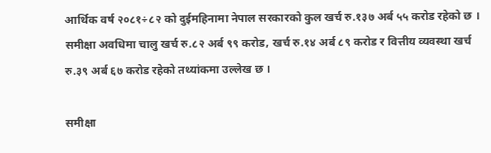आर्थिक वर्ष २०८१÷८२ को दुईमहिनामा नेपाल सरकारको कुल खर्च रु.१३७ अर्ब ५५ करोड रहेको छ । समीक्षा अवधिमा चालु खर्च रु.८२ अर्ब ९९ करोड, खर्च रु.१४ अर्ब ८९ करोड र वित्तीय व्यवस्था खर्च रु.३९ अर्ब ६७ करोड रहेको तथ्यांकमा उल्लेख छ ।

समीक्षा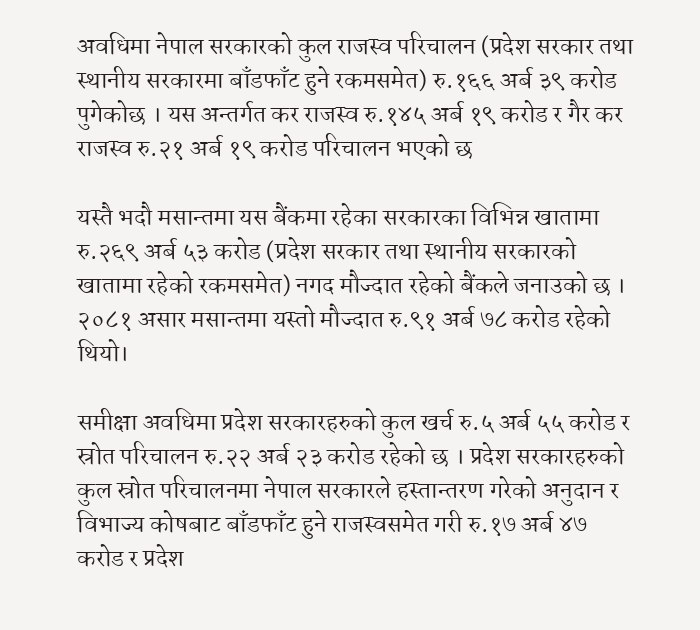अवधिमा नेपाल सरकारको कुल राजस्व परिचालन (प्रदेश सरकार तथा स्थानीय सरकारमा बाँडफाँट हुने रकमसमेत) रु.१६६ अर्ब ३९ करोड पुगेकोछ । यस अन्तर्गत कर राजस्व रु.१४५ अर्ब १९ करोड र गैर कर राजस्व रु.२१ अर्ब १९ करोड परिचालन भएको छ

यस्तै भदौ मसान्तमा यस बैंकमा रहेका सरकारका विभिन्न खातामा रु.२६९ अर्ब ५३ करोड (प्रदेश सरकार तथा स्थानीय सरकारको खातामा रहेको रकमसमेत) नगद मौज्दात रहेको बैंकले जनाउको छ । २०८१ असार मसान्तमा यस्तो मौज्दात रु.९१ अर्ब ७८ करोड रहेको थियो।

समीक्षा अवधिमा प्रदेश सरकारहरुको कुल खर्च रु.५ अर्ब ५५ करोड र स्रोत परिचालन रु.२२ अर्ब २३ करोड रहेको छ । प्रदेश सरकारहरुको कुल स्रोत परिचालनमा नेपाल सरकारले हस्तान्तरण गरेको अनुदान र विभाज्य कोषबाट बाँडफाँट हुने राजस्वसमेत गरी रु.१७ अर्ब ४७ करोड र प्रदेश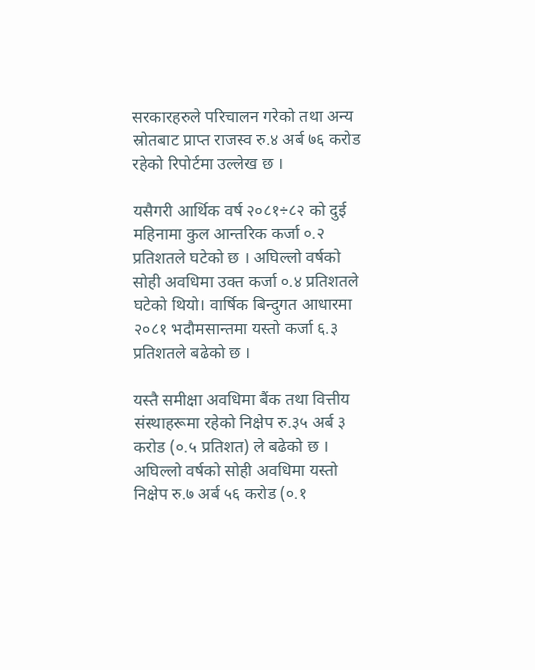सरकारहरुले परिचालन गरेको तथा अन्य स्रोतबाट प्राप्त राजस्व रु.४ अर्ब ७६ करोड रहेको रिपोर्टमा उल्लेख छ ।

यसैगरी आर्थिक वर्ष २०८१÷८२ को दुई महिनामा कुल आन्तरिक कर्जा ०.२ प्रतिशतले घटेको छ । अघिल्लो वर्षको सोही अवधिमा उक्त कर्जा ०.४ प्रतिशतले घटेको थियो। वार्षिक बिन्दुगत आधारमा २०८१ भदौमसान्तमा यस्तो कर्जा ६.३ प्रतिशतले बढेको छ ।

यस्तै समीक्षा अवधिमा बैंक तथा वित्तीय संस्थाहरूमा रहेको निक्षेप रु.३५ अर्ब ३ करोड (०.५ प्रतिशत) ले बढेको छ । अघिल्लो वर्षको सोही अवधिमा यस्तो निक्षेप रु.७ अर्ब ५६ करोड (०.१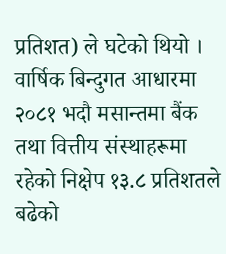प्रतिशत) ले घटेको थियो । वार्षिक बिन्दुगत आधारमा २०८१ भदौ मसान्तमा बैंक तथा वित्तीय संस्थाहरूमा रहेको निक्षेप १३.८ प्रतिशतले बढेको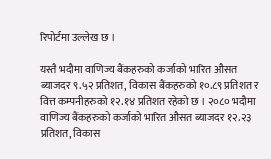रिपोर्टमा उल्लेख छ ।

यस्तै भदौमा वाणिज्य बैंकहरुको कर्जाको भारित औसत ब्याजदर ९.५२ प्रतिशत, विकास बैंकहरुको १०.८९ प्रतिशत र वित्त कम्पनीहरुको १२.१४ प्रतिशत रहेको छ । २०८० भदौमा वाणिज्य बैंकहरुको कर्जाको भारित औसत ब्याजदर १२.२३ प्रतिशत, विकास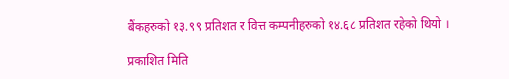बैंकहरुको १३.९९ प्रतिशत र वित्त कम्पनीहरुको १४.६८ प्रतिशत रहेको थियो ।

प्रकाशित मिति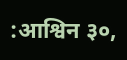:आश्विन ३०,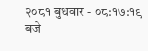२०८१ बुधवार - ०८:१७:१९ बजे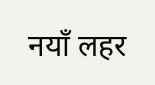नयाँ लहर